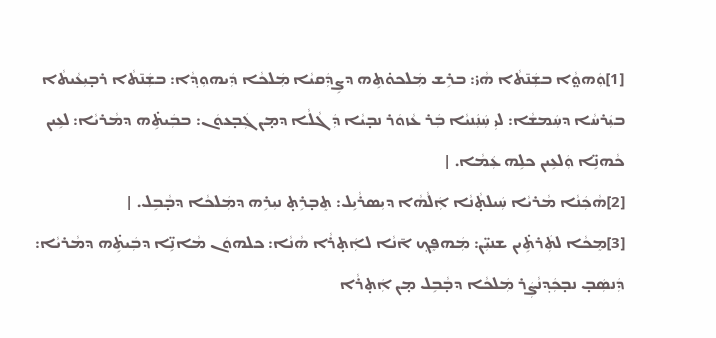[1]ܘܲܗܘ̤ܵܐ ܒܫܲܢ̄ܬܵܐ ܗܵܝ̇: ܒܪܹܫ ܡܲܠܟܘ̇ܬܹܗ ܕܨܹܕܲܩܝܵܐ ܡܲܠܟܵܐ ܕܲܝܗܘܼܕ݂ܵܐ: ܒܫܲܢ̄ܬܵܐ ܪܒ̣ܝܼܥܵܝܬܵܐ ܒܝܲܪܚܵܐ ܕܚܲܡܫܵܐ: ܠܝܼ ܚܲܢܲܢܝܵܐ ܒܲܪ ܥܵܙܘܿܪ ܢܒ̣ܝܵܐ ܕܲܓܵܠܵܐ ܕܡ̣ܢ ܓܲܒ̣ܥܘܿܢ: ܒܒܲܝܬܹ̇ܗ ܕܡܵܪܝܵܐ: ܠܥܹܝܢ ܟܵܗܢܹ̈ܐ ܘܲܠܥܹܝܢ ܟܠܹܗ ܥܲܡܵܐ. |
[2]ܗܵܟܲܢܵܐ ܡܵܪܝܵܐ ܚܲܝܠܬ̣ܵܢܵܐ ܐܲܠܵܗܵܐ ܕܝܼܣܪܵܝܹܠ: ܬܸܒ̣ܪܹܬ̣ ܢܝܼܪܹܗ ܕܡܲܠܟܵܐ ܕܒ̣ܵܒܹܠ. |
[3]ܡܸܟܵܐ ܠܬܲܪܬܹ̇ܝܢ ܫܢܝܼ̈ܢ: ܡܲܗܦܸܟ݂ ܐ̄ܢܵܐ ܠܐܲܬ̣ܪܵܐ ܗܵܢܵܐ: ܟܠܗܘܿܢ ܡܵܐܢܹ̈ܐ ܕܒܲܝܬܹ̇ܗ ܕܡܵܪܝܵܐ: ܕܲܢܣܲܒ̣ ܢܒ̣ܟܲܕ݂ܢܵܨܲܪ ܡܲܠܟܵܐ ܕܒ̣ܵܒܹܠ ܡ̣ܢ ܐܲܬ̣ܪܵܐ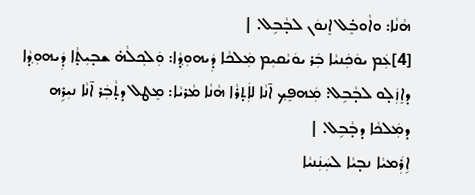ܗܵܢܵܐ: ܘܐܵܘܒܸ̇ܠ ܐܸܢܘܿܢ ܠܒ̣ܵܒܹܠ. |
[4]ܥܲܡ ܝܘܿܟܲܢܝܵܐ ܒܲܪ ܝܘܿܝܵܩܝܼܡ ܡܲܠܟܵܐ ܕܲܝܗܘܼܕ݂ܵܐ: ܘܲܠܟ݂ܠܵܗ̇ ܫܒ̣ܝܼܬ̣ܵܐ ܕܲܝܗܘܼܕ݂ܵܐ ܕܐܸܙܲܠ̣ܘ ܠܒ̣ܵܒܹܠ: ܡܲܗܦܸܟ݂ ܐ̄ܢܵܐ ܠܐܲܬ̣ܪܵܐ ܗܵܢܵܐ ܡܵܪܝܵܐ: ܡܸܛܠ ܕܬ̣ܵܒܲܪ ܐ̄ܢܵܐ ܢܝܼܪܹܗ ܕܡܲܠܟܵܐ ܕܒ̣ܵܒܹܠ. |
ܐܹܪܲܡܝܵܐ ܢܒ̣ܝܵܐ ܠܚܲܢܲܢܝܵܐ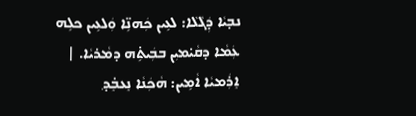ܢܒ̣ܝܵܐ ܕܲܓܵܠܵܐ: ܠܥܹܝܢ ܟܲܗܢܹ̈ܐ ܘܲܠܥܹܝܢ ܟܠܹܗ ܥܲܡܵܐ ܕܩܵܝ̇ܡܝܼܢ ܒܒܲܝܬܹ̇ܗ ܕܡܵܪܝܵܐ. |
ܐܸܪܲܡܝܵܐ ܐܵܡܹܝܢ: ܗܵܟܲܢܵܐ ܢܸܥܒܸ̇ܕ݂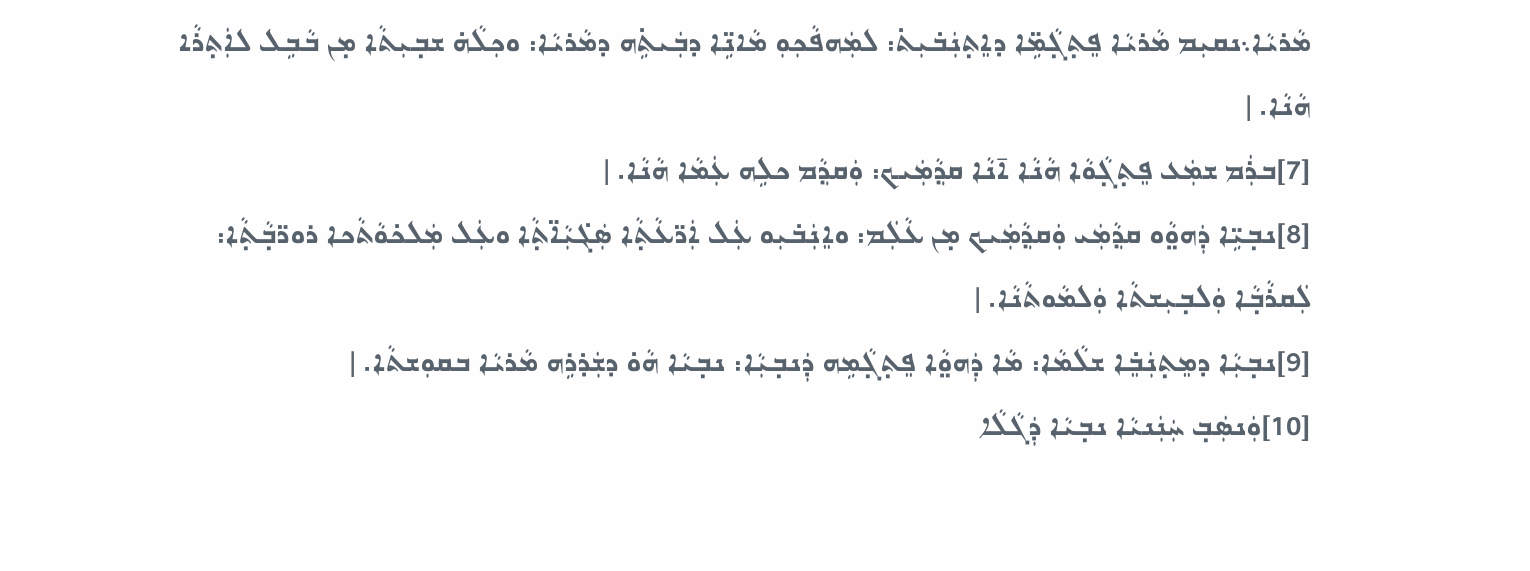ܡܵܪܝܵܐ܆ܢܩܝܼܡ ܡܵܪܝܵܐ ܦܸܬ̣ܓ̣ܵܡܹ̈ܐ ܕܐܸܬ̣ܢܲܒ̇ܝܼܬ̇: ܠܡܲܗܦܵܟ݂ܘܼ ܡܵܐܢܹ̈ܐ ܕܒܲܝܬܹ̇ܗ ܕܡܵܪܝܵܐ: ܘܟ݂ܠܵܗ̇ ܫܒ̣ܝܼܬܵܐ ܡ̣ܢ ܒܵܒܹܠ ܠܐܲܬ̣ܪܵܐ ܗܵܢܵܐ. |
[7]ܒܪܲܡ ܫܡܲܥ ܦܸܬ̣ܓ̣ܵܘܵܐ ܗܵܢܵܐ ܐ̄ܢܵܐ ܩܕ݂ܵܡܲܝܟ: ܘܲܩܕ݂ܵܡ ܟܠܹܗ ܥܲܡܵܐ ܗܵܢܵܐ. |
[8]ܢܒ̣ܝܹ̈ܐ ܕܲܗܘ̤ܵܘ ܩܕ݂ܵܡܲܝ ܘܲܩܕ݂ܵܡܲܝܟ ܡ̣ܢ ܥܵܠܲܡ: ܘܐܸܢܲܒ̇ܝܼܘ ܥܲܠ ܐܲܖ̈ܥܵܬ̣ܵܐ ܣܲܓ̇ܝܼܵܐ̈ܬ̣ܵܐ ܘܥܲܠ ܡܲܠܟ̇ܘܵܬܵܟܐ ܪܘܖ̈ܒ̣ܵܬ̣ܵܐ: ܠܲܩܪܵܒ̣ܵܐ ܘܲܠܒ̣ܝܼܫܬܵܐ ܘܲܠܡܵܘܬܵܢܵܐ. |
[9]ܢܒ̣ܝܼܵܐ ܕܡܸܬ̣ܢܲܒܸ̇ܐ ܫܠܵܡܵܐ: ܡܵܐ ܕܲܗܘ̤ܵܐ ܦܸܬ̣ܓ̣ܵܡܹܗ ܕܲܢܒ̣ܝܼܵܐ: ܢܒ̣ܝܵܐ ܗܵܘ̇ ܕܫܲܕ̇ܪܹܗ ܡܵܪܝܵܐ ܒܩܘܼܫܬܵܐ. |
[10]ܘܲܢܣܲܒ̣ ܚܲܢܲܢܝܵܐ ܢܒ̣ܝܵܐ ܕܲܓܵܠܵܐ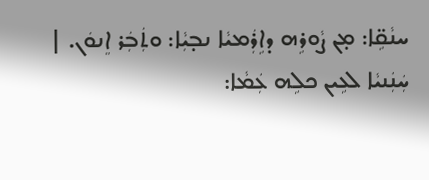ܚܢܵܩܹ̈ܐ: ܡ̣ܢ ܨܵܘܪܹܗ ܕܐܹܪܲܡܝܵܐ ܢܒ̣ܝܼܵܐ: ܘܬܲܒܲܪ ܐܸܢܘܿܢ. |
ܚܲܢܲܢܝܵܐ ܠܥܹܝܢ ܟܠܹܗ ܥܲܡܵܐ: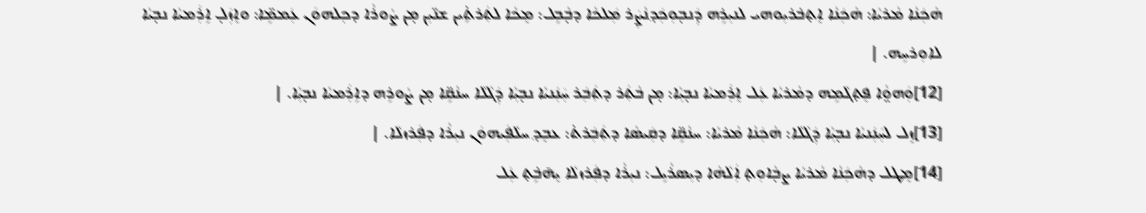ܗܵܟܲܢܵܐ ܡܵܪܝܵܐ: ܗܵܟܲܢܵܐ ܐܸܬ̣ܒ̇ܪܝܼܘܗܝ ܠܢܝܼܪܹܗ ܕܲܢܒ̣ܘܼܟܲܕ݂ܢܵܨܲܪ ܡܲܠܟܵܐ ܕܒ̣ܵܒܹܠ: ܡܸܟܵܐ ܠܬܲܪܬܹ̇ܝܢ ܫܢ̈ܝܼܢ ܡ̣ܢ ܨܵܘܪܵܐ ܕܟ݂ܠܗܘܿܢ ܥܲܡܡܹ̈ܐ: ܘܐܸܙܲܠ̣ ܐܹܪܲܡܝܵܐ ܢܒ̣ܝܵܐ ܠܐܘܼܪܚܹܗ. |
[12]ܘܲܗܘ̤ܵܐ ܦܸܬ̣ܓܵܡܹܗ ܕܡܵܪܝܵܐ ܥܲܠ ܐܸܪܲܡܝܵܐ ܢܒ̣ܝܼܵܐ: ܡ̣ܢ ܒܵܬܲܪ ܕܬܲܒܲܪ ܚܲܢܲܢܝܵܐ ܢܒ̣ܝܼܵܐ ܕܲܓܵܠܵܐ ܚܢܵܩܹ̈ܐ ܡ̣ܢ ܨܵܘܪܹܗ ܕܐܹܪܲܡܝܵܐ ܢܒ̣ܝܼܵܐ. |
[13]ܙܸܠ ܠܚܲܢܲܢܝܵܐ ܢܒ̣ܝܼܵܐ ܕܲܓܵܠܵܐ: ܗܵܟܲܢܵܐ ܡܵܪܝܵܐ: ܚܢܵܩܹ̈ܐ ܕܩܲܝܣܵܐ ܕܬܲܒܲܪܬ̇: ܥܒܸܕ݂ ܚܠܵܦܲܝܗܘܿܢ ܢܝܼܪܵܐ ܕܦܲܪܙܠܵܐ. |
[14]ܡܸܛܠ ܕܗܵܟܲܢܵܐ ܡܵܪܝܵܐ ܨܒ̣ܵܐܘܼܬ̣ ܐܲܠܵܗܵܐ ܕܝܼܣܪܵܝܹܠ: ܢܝܼܪܵܐ ܕܦܲܪܙܠܵܐ ܝܸܗ̄ܒܹ̇ܬ̣ ܥܲܠ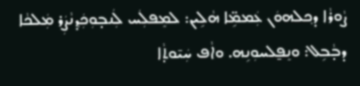ܨܵܘܪܵܐ ܕܟ݂ܠܗܘܿܢ ܥܲܡܡܹ̈ܐ ܗܵܠܹܝܢ: ܠܡܸܦܠܲܚ ܠܲܢܒ̣ܘܼܟܲܕ݂ܢܵܨܲܪ ܡܲܠܟܵܐ ܕܒ̣ܵܒܹܠ: ܘܢܸܦ̱ܠܚܘܼܢܹܗ. ܘܐܵܦ ܚܲܝ̄ܘܬ̣ܵܐ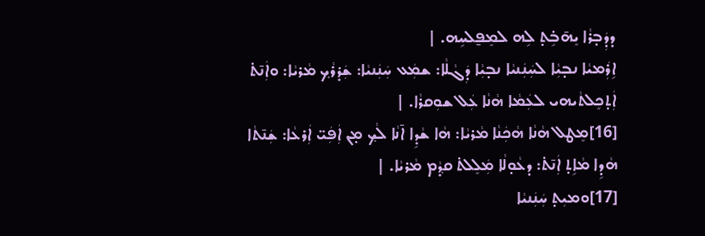ܕܕܲܒ̣ܪܵܐ ܝܸܗ̄ܒܹ̇ܬ̣ ܠܹܗ ܠܡܸܦ̱ܠܚܹܗ. |
ܐܹܪܲܡܝܵܐ ܢܒ̣ܝܼܵܐ ܠܚܲܢܲܢܝܵܐ ܢܒ̣ܝܼܵܐ ܕܲܓܵܠܵܐ: ܫܡܲܥ ܚܲܢܲܢܝܵܐ: ܫܲܕ̇ܪܵܟ݂ ܡܵܪܝܵܐ: ܘܐܲܢ̄ܬ̇ ܐܲܬ̣ܟܸܠܬܵܝܗܝ ܠܥܲܡܵܐ ܗܵܢܵܐ ܥܲܠ ܫܘܼܩܪܵܐ. |
[16]ܡܸܛܠ ܗܵܢܵܐ ܗܵܟܲܢܵܐ ܡܵܪܝܵܐ: ܗܵܐ ܫܵܕܹܐ ܐ̄ܢܵܐ ܠܵܟ݂ ܡ̣ܢ ܐܲܦܲܝ̈ ܐܲܪܥܵܐ: ܫܲܢ̄ܬܵܐ ܗܵܕܹܐ ܡܵܐܹܬ̣ ܐܲܢ̄ܬ̇: ܕܥܵܘ̣ܠܵܐ ܡܲܠܸܠܬ̇ ܩܕ݂ܵܡ ܡܵܪܝܵܐ. |
[17]ܘܡܝܼܬ̣ ܚܲܢܲܢܝܵܐ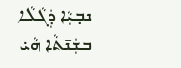ܢܒ̣ܝܼܵܐ ܕܲܓܵܠܵܐ ܒܫܲܢ̄ܬܵܐ ܗܵܝ̇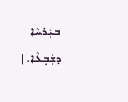ܒܝܲܪܚܵܐ ܕܫܲܒ̣ܥܵܐ. |